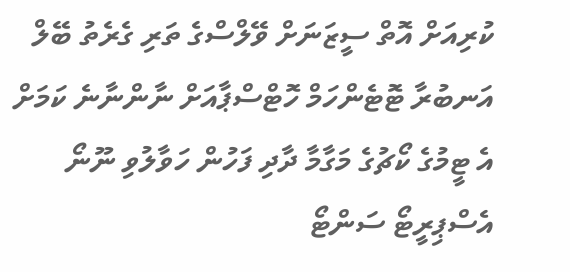ކުރިއަށް އޮތް ސީޒަނަށް ވޭލްސްގެ ތަރި ގެރެތު ބޭލް އަނބުރާ ޓޮޓެންހަމް ހޮޓްސްޕާއަށް ނާންނާނެ ކަމަށް އެ ޓީމުގެ ކޯޗުގެ މަގާމާ ދާދި ފަހުން ހަވާލުވި ނޫނޯ އެސްޕިރީޓޯ ސަންޓޯ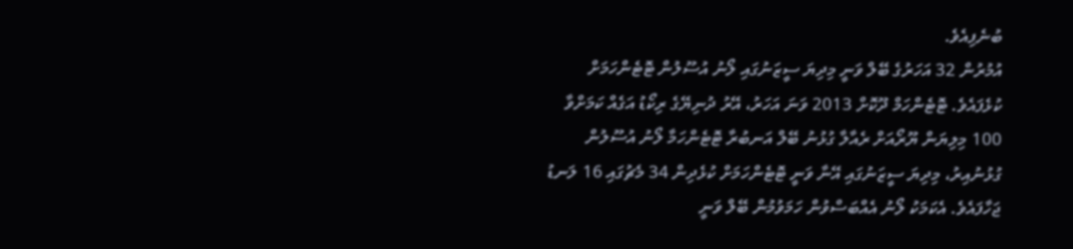ބުނެފިއެވެ.
އުމުރުން 32 އަހަރުގެ ބޭލް ވަނީ މިދިޔަ ސީޒަނުގައި ލޯނު އުސޫލުން ޓޮޓެންހަމަށް ކުޅެފައެވެ. ޓޮޓެންހަމް ދޫކޮށް 2013 ވަނަ އަހަރު، އޭރު ދުނިޔޭގެ ރިކޯޑު އަގެއް ކަމަށްވާ 100 މިލިޔަން ޔޫރޯއަށް ރެއާލާ ގުޅުނު ބޭލް އަނބުރާ ޓޮޓެންހަމާ ލޯނު އުސޫލުން ގުޅުނުއިރު، މިދިޔަ ސީޒަނުގައި އޭނާ ވަނީ ޓޮޓެންހަމަށް ކުޅެދިން 34 މެޗުގައި 16 ލަނޑު ޖަހާފައެވެ. އެކަމަކު ލޯނު އެއްބަސްވުން ހަމަވުމުން ބޭލް ވަނީ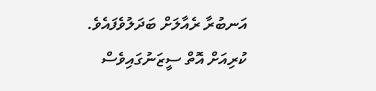އަނބުރާ ރެއާލަށް ބަދަލުވެފައެވެ.
ކުރިއަށް އޮތް ސީޒަނުގައިވެސް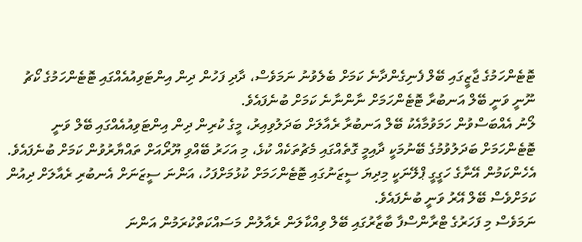ޓޮޓެންހަމުގެ ޖާޒީގައި ބޭލް ފެނިގެންދާނެ ކަމަށް ބެލެވުނު ނަމަވެސް، ދާދި ފަހުން ދިން އިންޓަވިއުއެއްގައި ޓޮޓެންހަމުގެ ކޯޗު ނޫނީ ވަނީ ބޭލް އަނބުރާ ޓޮޓެންހަމަށް ނާންނާނެ ކަމަށް ބުނެފައެވެ.
ލޯނު އެއްބަސްވުން ހަމަވުމާއެކު ބޭލް އަނބުރާ ރެއާލަށް ބަދަލުވިއިރު، މީގެ ކުރިން ދިން އިންޓަވިއުއެއްގައި ބޭލް ވަނީ ޓޮޓެންހަމަށް ބަދަލުވުމުގެ ބޭނުމަކީ ދާއިމީ ގޮތެއްގައި މެޗުތަކެއް ކުޅެ، މި އަހަރު ބޭއްވި ޔޫރޯއަށް ތައްޔާރުވުން ކަމަށް ބުނެފައެވެ. އެހެންކަމުން އޭނާގެ ހަގީގީ ޕްލޭނަކީ މިދިޔަ ސީޒަނުގައި ޓޮޓެންހަމަށް ކުޅުމަށްފަހު، އަންނަ ސީޒަނަށް އެނބުރި ރެއާލަށް ދިއުން ކަމަށްވެސް ބޭލް އޭރު ވަނީ ބުނެފައެވެ.
ނަމަވެސް މި ފަހަރުގެ ޓްރާންސްފާ ބާޒާރުގައި ބޭލް ވިއްކާލަން ރެއާލުން މަސައްކަތްކުރަމުން އަންނަ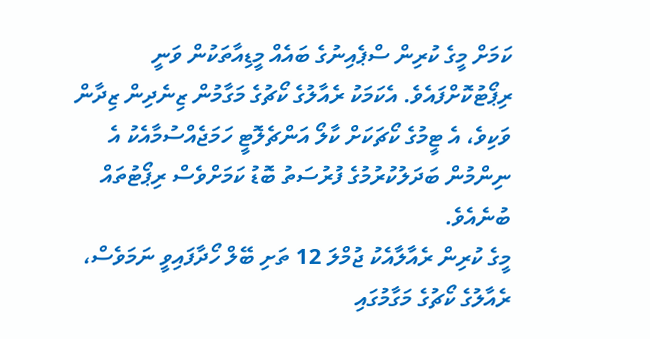ކަމަށް މީގެ ކުރިން ސްޕެއިނުގެ ބައެއް މީޑިއާތަކުން ވަނީ ރިޕޯޓުކޮށްފައެވެ. އެކަމަކު ރެއާލުގެ ކޯޗުގެ މަގާމުން ޒިނެދިން ޒިދާން ވަކިވެ، އެ ޓީމުގެ ކޯޗަކަށް ކާލޯ އަންޗެލޮޓީ ހަމަޖެއްސުމާއެކު އެ ނިންމުން ބަދަލުކުރުމުގެ ފުރުސަތު ބޮޑު ކަމަށްވެސް ރިޕޯޓުތައް ބުނެއެވެ.
މީގެ ކުރިން ރެއާލާއެކު ޖުމްލަ 12 ތަށި ބޭލް ހޯދާފައިވީ ނަމަވެސް، ރެއާލުގެ ކޯޗުގެ މަގާމުގައި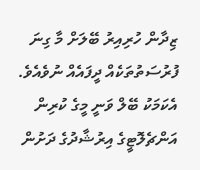ޒިދާން ހުރިއިރު ބޭލަށް މާ ގިނަ ފުރުސަތުތަކެއް ދީފައެއް ނުވެއެވެ. އެކަމަކު ބޭލް ވަނީ މީގެ ކުރިން އަންޗެލޮޓީގެ އިރުޝާދުގެ ދަށުން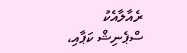ރެއާލާއެކު ސްޕެނިޝް ކަޕާއި،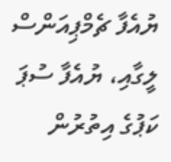ޔުއެފާ ޗެމްޕިއަންސް ލީގާއި، ޔުއެފާ ސުޕަ ކަޕުގެ އިތުރުން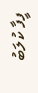ފީފާ ކުލަބު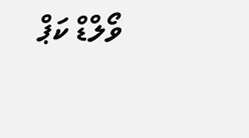ވޯލްޑް ކަޕް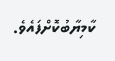ކާމިޔާބުކޮށްފައެވެ.